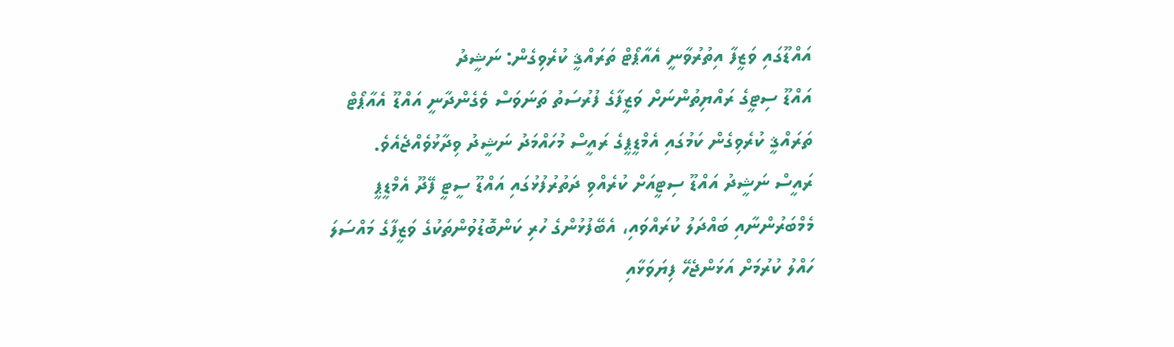އައްޑޫގައި ވަޒީފާ އިތުރުވާނީ އެއާޕޯޓް ތަރައްޤީ ކުރެވިގެން: ނަޝީދު
އައްޑޫ ސިޓީގެ ރައްޔިތުންނަށް ވަޒީފާގެ ފުރުސަތު ތަނަވަސް ވެގެންދާނީ އައްޑޫ އެއާޕޯޓް ތަރައްޤީ ކުރެވިގެން ކަމުގައި އެމްޑީޕީގެ ރައީސް މުހައްމަދު ނަޝީދު ވިދާޅުވެއްޖެއެވެ.
ރައީސް ނަޝީދު އައްޑޫ ސިޓީއަށް ކުރެއްވި ދަތުރުފުޅުގައި އައްޑޫ ސީޓީ ފޭދޫ އެމްޑީޕީ މެމްބަރުންނާއި ބައްދަލު ކުރައްވައި، އެބޭފުޅުންގެ ހުރި ކަންބޮޑުވުންތަކުގެ ވަޒީފާގެ މައްސަލަ ހައްލު ކުރުމަށް އަޅަންޖެހޭ ފިޔަވަޅާއި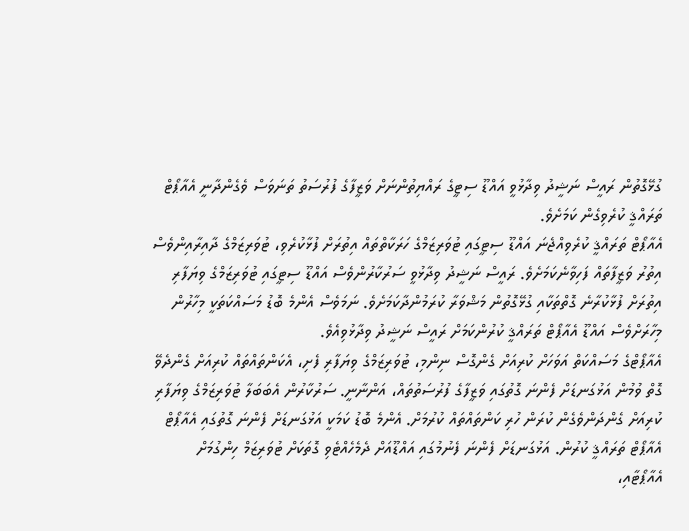ގުޅޭގޮތުން ރައީސް ނަޝީދު ވިދާޅުވީ އައްޑޫ ސިޓީގެ ރައްޔިތުންނަށް ވަޒީފާގެ ފުރުސަތު ތަނަވަސް ވެގެންދާނީ އެއާޕޯޓް ތަރައްޤީ ކުރެވިގެން ކަމަށެވެ.
އެއާޕޯޓް ތަރައްޤީ ކުރެވިއްޖެނަ އައްޑޫ ސިޓީގައި ޓުވަރިޒަމްގެ ހަރަކާތްތައް އިތުރަށް ފުޅާކުރެވި، ޓުވަރިޒަމްގެ ދާއިރާއިންވެސް އިތުރު ވަޒީފާތައް ފަހިވާނެކަމަށެވެ. ރައީސް ނަޝީދު ވިދާޅުވީ ސަރުކާރުންވެސް އައްޑޫ ސިޓީގައި ޓުވަރިޒަމްގެ ވިޔަފާރި އިތުރަށް ފުޅާކުރާނެ ގޮތްތަކާއި ގުޅޭގޮތުން މަޝްވަރާ ކުރަމުންދާކަމަށެވެ. ނަމަވެސް އެންމެ ބޮޑު މަސައްކަތަކީ މިހާރުން މިހާރަށްވެސް އައްޑޫ އެއާޕޯޓް ތަރައްޤީ ކުރުންކަމަށް ރައީސް ނަޝީދު ވިދާޅުވިއެވެ.
އެއާޕޯޓްގެ މަސައްކަތް އަވަހަށް ކުރިއަށް ގެންގޮސް ނިންމި، ޓުވަރިޒަމްގެ ވިޔަފާރި ފެށި، އެކަންތައްތައް ކުރިއަށް ގެންދެވޭ ގޮތް ވުމުން އަޅުގަނޑަށް ފެންނަ ގޮތުގައި ވަޒީފާގެ ފުރުސަތުތައް، އަންނާނީ. ސަރުކާރުން އެބަބަލާ ޓުވަރިޒަމްގެ ވިޔަފާރި ކުރިއަށް ގެންދަންވެގެން ކުރަން ހުރި ކަންތައްތައް ކުރުމަށް. އެންމެ ބޮޑު ކަމަކީ އަޅުގަނޑަށް ފެންނަ ގޮތުގައި އެއާޕޯޓް އެއާޕޯޓް ތަރައްޤީ ކުރުން. އަޅުގަނޑަށް ފެންނަ ފެނުމުގައި އައްޑޫއަށް ދެމެހެއްޓެވި ގޮތަކަށް ޓުވަރިޒަމް ހިންގުމަށް އެއާޕޯޓާއި،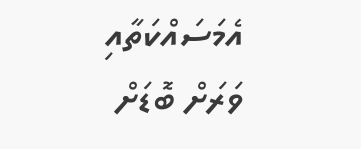އެމަސައްކަތާއި ވަރަށް ބޮޑަށް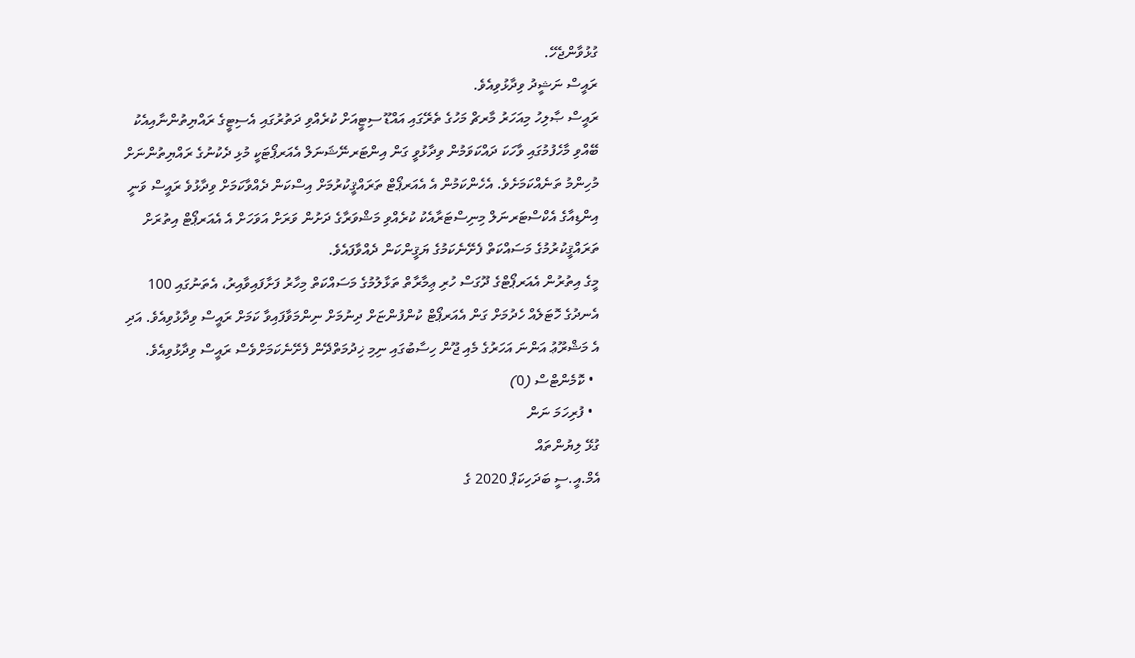ގުޅުވާންޖެހޭ.
ރައީސް ނަޝީދު ވިދާޅުވިއެވެ.
ރައީސް ޞާލިހު މިއަހަރު މާރޗް މަހުގެ ތެރޭގައި އައްޑޫ ސިޓީއަށް ކުރެއްވި ދަތުރުގައި އެސިޓީގެ ރައްޔިތުންނާއިއެކު ބޭއްވި މާހެފުމުގައި ވާހަކަ ދައްކަވަމުން ވިދާޅުވީ ގަން އިންޓަރނޭޝަނަލް އެއަރޕޯޓަކީ މުޅި ދެކުނުގެ ރައްޔިތުންނަށް މުހިންމު ތަނެއްކަމަށެވެ. އެހެންކަމުން އެ އެއަރޕޯޓް ތަރައްޤީކުރުމަށް އިސްކަން ދެއްވާކަމަށް ވިދާޅުވެ ރައީސް ވަނީ އިންޑިއާގެ އެކްސްޓަރނަލް މިނިސްޓަރާއެކު ކުރެއްވި މަޝްވަރާގެ ދަށުން ވަރަށް އަވަހަށް އެ އެއަރޕޯޓް އިތުރަށް ތަރައްޤީކުރުމުގެ މަސައްކަތް ފެށޭނެކަމުގެ ޔަޤީންކަން ދެއްވާފައެވެ.
މީގެ އިތުރުން އެއަރޕޯޓްގެ ދޫގަސް ހުރި ޢިމާރާތް ތަޅާލުމުގެ މަސައްކަތް މިހާރު ފަށާފައިވާއިރު، އެތަނުގައި 100 އެނދުގެ ހޮޓަލެއް ހެދުމަށް ގަން އެއަރޕޯޓް ކުންފުންޏަށް ދިނުމަށް ނިންމަވާފައިވާ ކަމަށް ރައީސް ވިދާޅުވިއެވެ. އަދި އެ މަޝްރޫޢު އަންނަ އަހަރުގެ މެއި ޖޫން ހިސާބުގައި ނިމި ޚިދުމަތްދޭން ފެށޭނެކަމަށްވެސް ރައީސް ވިދާޅުވިއެވެ.
  • ކޮމެންޓްސް (0)
  • ފުރިހަމަ ނަން
ގުޅޭ ލިޔުންތައް
އެމް.އީ.ސީ ބަދަހިކަޕް 2020 ގެ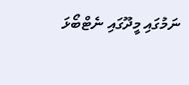ނަމުގައި މީދޫގައި ނެޓްބޯޅަ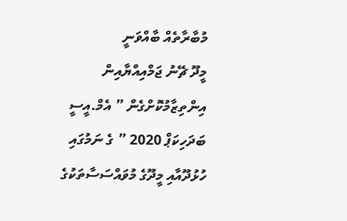މުބާރާތެއް ބާއްވަނީ
މީދޫ ޗޭނު ޖަމްއިއްޔާއިން  އިންތިޒާމުކޮށްގެން ” އެމް.އީސީ  ބަދަހިކަޕް 2020 ” ގެ ނަމުގައި ހުޅުދޫއާއި މީދޫގެ މުވައްސަސާތަކުގެ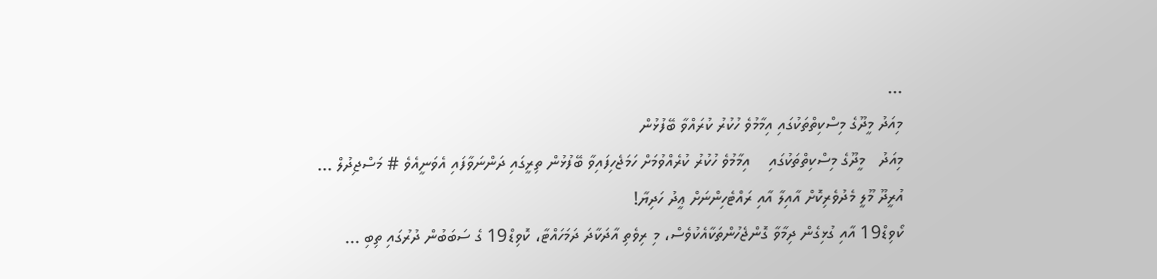...
މިއަދު މީދޫގެ މިސްކިތްތަކުގައި އިމާމުވެ ހުކުރު ކުރައްވާ ބޭފުޅުން
މިއަދު   މީދޫގެ މިސްކިތްތަކުގައި    އިމާމުވެ ހުކުރު ކުރެއްވުމަށް ހަމަޖެހިފައިވާ ބޭފުޅުން ތިރީގައި ދަންނަވާފައި އެވަނީއެވެ # މަސްޖިދުލް ...
އުރީދޫ މޫލީ މެދުވެރިކޮށް އާއިލާ އާއި ރައްޓެހިންނަށް ޢީދު ހަދިޔާ!
ކޯވިޑް19 އާއި ގުޅިގެން ދިމާވާ ގޮންޖެހުންތަކާއެކުވެސް، މި ރިވެތި އާދަކާދަ ދަމަހައްޓާ، ކޮވިޑް19 ގެ ސަބަބުން ދުރުގައި ތިބި ...